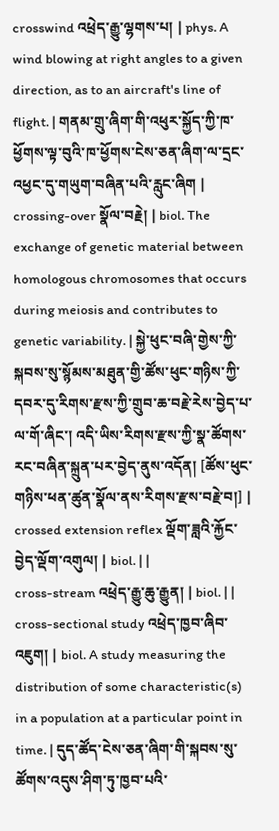crosswind འཕྲེད་རྒྱུ་ལྷགས་པ། | phys. A wind blowing at right angles to a given direction, as to an aircraft's line of flight. | གནམ་གྲུ་ཞིག་གི་འཕུར་སྐྱོད་ཀྱི་ཁ་ཕྱོགས་ལྟ་བུའི་ཁ་ཕྱོགས་ངེས་ཅན་ཞིག་ལ་དྲང་འཕྱང་དུ་གཡུག་བཞིན་པའི་རླུང་ཞིག |
crossing-over སྣོལ་བརྗེ། | biol. The exchange of genetic material between homologous chromosomes that occurs during meiosis and contributes to genetic variability. | སྐྱེ་ཕུང་བཞི་གྱེས་ཀྱི་སྐབས་སུ་སྙོམས་མཐུན་གྱི་ཚོས་ཕུང་གཉིས་ཀྱི་དབར་དུ་རིགས་རྫས་ཀྱི་གྲུབ་ཆ་བརྗེ་རེས་བྱེད་པ་ལ་གོ་ཞིང་། འདི་ཡིས་རིགས་རྫས་ཀྱི་སྣ་ཚོགས་རང་བཞིན་སྐྲུན་པར་བྱེད་ནུས་འདོན། [ཚོས་ཕུང་གཉིས་ཕན་ཚུན་སྣོལ་ནས་རིགས་རྫས་བརྗེ་བ།] |
crossed extension reflex ལྡོག་ཟླའི་རྐྱོང་བྱེད་ལྡོག་འགུལ། | biol. | |
cross-stream འཕྲེད་རྒྱུ་ཆུ་རྒྱུན། | biol. | |
cross-sectional study འཕྲེད་ཁྱབ་ཞིབ་འཇུག། | biol. A study measuring the distribution of some characteristic(s) in a population at a particular point in time. | དུད་ཚོད་ངེས་ཅན་ཞིག་གི་སྐབས་སུ་ཚོགས་འདུས་ཤིག་ཏུ་ཁྱབ་པའི་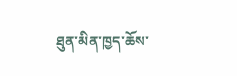ཐུན་མིན་ཁྱད་ཆོས་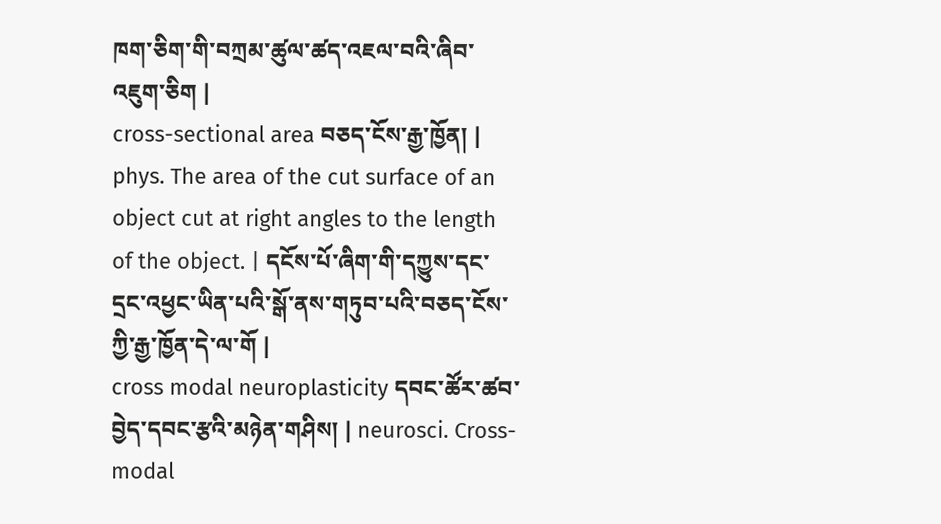ཁག་ཅིག་གི་བཀྲམ་ཚུལ་ཚད་འཇལ་བའི་ཞིབ་འཇུག་ཅིག |
cross-sectional area བཅད་ངོས་རྒྱ་ཁྱོན། | phys. The area of the cut surface of an object cut at right angles to the length of the object. | དངོས་པོ་ཞིག་གི་དཀྱུས་དང་དྲང་འཕྱང་ཡིན་པའི་སྒོ་ནས་གཏུབ་པའི་བཅད་ངོས་ཀྱི་རྒྱ་ཁྱོན་དེ་ལ་གོ |
cross modal neuroplasticity དབང་ཚོར་ཚབ་བྱེད་དབང་རྩའི་མཉེན་གཤིས། | neurosci. Cross-modal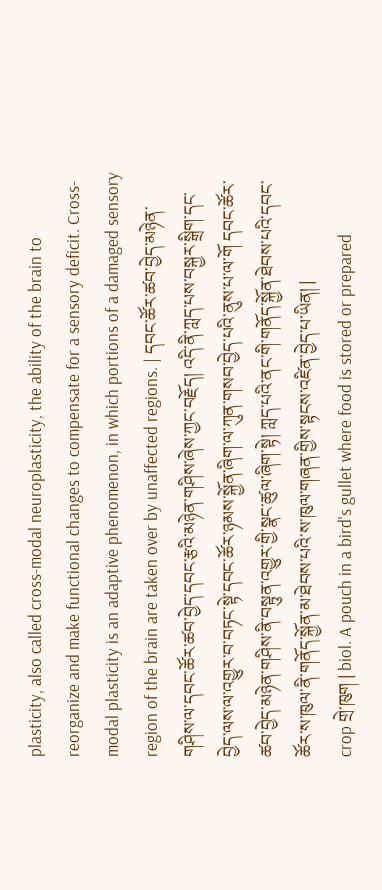plasticity, also called cross-modal neuroplasticity, the ability of the brain to reorganize and make functional changes to compensate for a sensory deficit. Cross-modal plasticity is an adaptive phenomenon, in which portions of a damaged sensory region of the brain are taken over by unaffected regions. | དབང་ཚོར་ཚབ་བྱེད་མཉེན་གཤིས་ལ་དབང་ཚོར་ཚབ་བྱེད་དབང་རྩའི་མཉེན་གཤིས་ཞེས་ཀྱང་བརྗོད། འདི་ནི་ཀླད་པས་བསྐྱར་སྒྲིག་དང་བྱེད་ལས་ལ་འགྱུར་བ་བཏང་སྟེ་དབང་ཚོར་ཉམས་སྐྱོན་ཞིག་ལ་ཀུན་གསབ་བྱེད་པའི་ནུས་པ་ལ་གོ དབང་ཚོར་ཚབ་བྱེད་མཉེན་གཤིས་ནི་བསྟུན་འགྱུར་གྱི་སྣང་ཚུལ་ཞིག་སྟེ། ཀླད་པའི་ནང་གི་གནོད་སྐྱོན་ཐེབས་པའི་དབང་ཚོར་ས་ཁུལ་ནི་གནོད་སྐྱོན་མ་ཐེབས་པའི་ས་ཁུལ་གཞན་གྱིས་སྟངས་འཛིན་བྱེད་པ་ཡིན། |
crop གྲེ་ཁུག | biol. A pouch in a bird's gullet where food is stored or prepared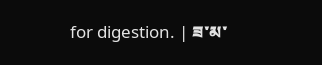for digestion. | ཟ་མ་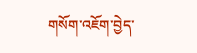གསོག་འཇོག་བྱེད་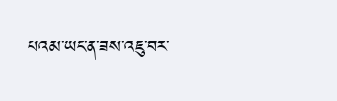པའམ་ཡང་ན་ཟས་འཇུ་བར་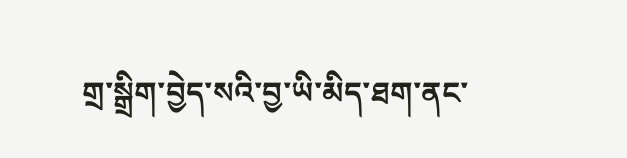གྲ་སྒྲིག་བྱེད་སའི་བྱ་ཡི་མིད་ཐག་ནང་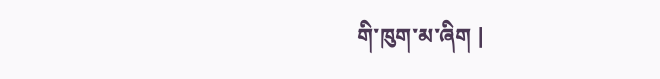གི་ཁུག་མ་ཞིག |